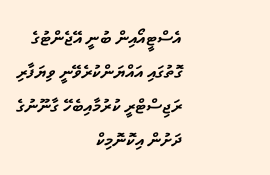އެސްޓީއޯއިން ބުނީ އޭޖެންޓުގެ ގޮތުގައި އައްޔަންކުރެވޭނީ ވިޔަފާރި ރަޖިސްޓްރީ ކުރުމާއިބެހޭ ގާނޫނުގެ ދަށުން އިކޮނޮމިކް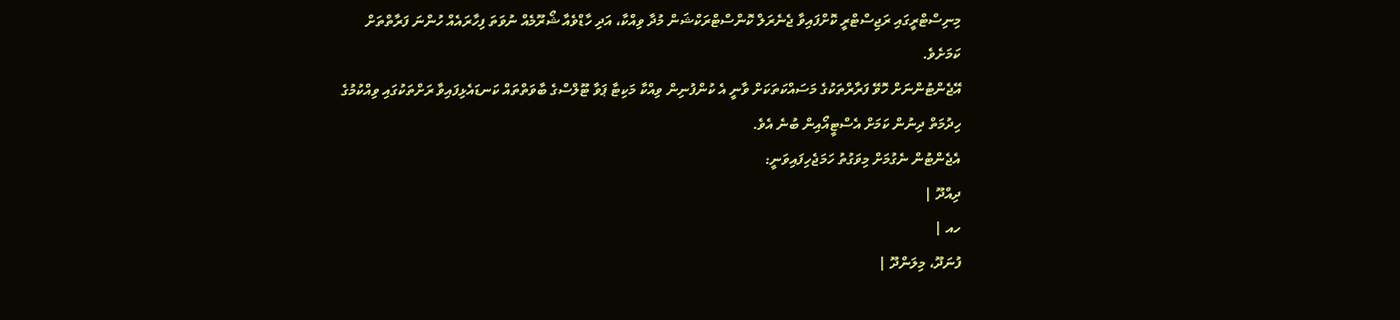މިނިސްޓްރީގައި ރަޖިސްޓްރީ ކޮށްފައިވާ ޖެނެރަލް ކޮންސްޓްރަކްޝަން މުދާ ވިއްކާ، އަދި ހާޑްވެއާ ޝޯރޫމެއް ނުވަތަ ފިހާރައެއް ހުންނަ ފަރާތްތަށް ކަމަށެވެ.
އޭޖެންޓުންނަށް ހޮވޭ ފަރާރްތަކުގެ މަސައްކަތަކަށް ވާނީ އެ ކުންފުނިން ވިއްކާ މަކިޓާ ޕަވާ ޓޫލްސްގެ ބާވަތްތައް ކަނޑައެޅިފައިވާ ރަށްތަކުގައި ވިއްކުމުގެ ހިދުމަތް ދިނުން ކަމަށް އެސްޓީއޯއިން ބުނެ އެވެ.
އެޖެންޓުން ނެގުމަށް މިވަގުތު ހަމަޖެހިފައިވަނީ:
ދިއްދޫ |
ހއ |
ފުނަދޫ، މިލަންދޫ |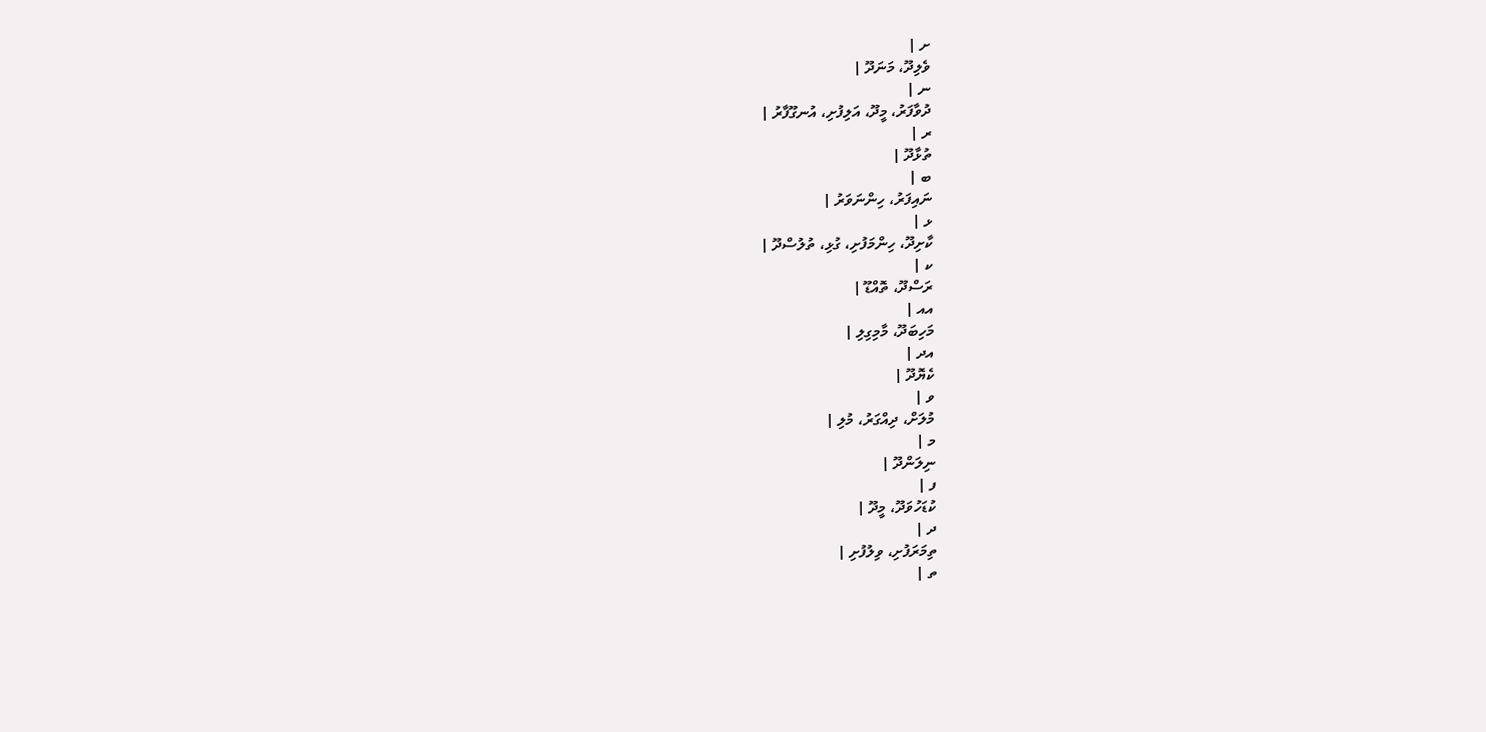ށ |
ވެލިދޫ، މަނަދޫ |
ނ |
ދުވާފަރު، މީދޫ، އަލިފުށި، އުނގޫފާރު |
ރ |
ތުޅާދޫ |
ބ |
ނައިފަރު، ހިންނަވަރު |
ޅ |
ކާށިދޫ، ހިންމަފުށި، ގުޅި، ތުލުސްދޫ |
ކ |
ރަސްދޫ، ތޮއްޑޫ |
އއ |
މަހިބަދޫ، މާމިގިލި |
އދ |
ކެޔޮދޫ |
ވ |
މުލަށް، ދިއްގަރު، މުލި |
މ |
ނިލަންދޫ |
ފ |
ކުޑަހުވަދޫ، މީދޫ |
ދ |
ތިމަރަފުށި، ވިލުފުށި |
ތ |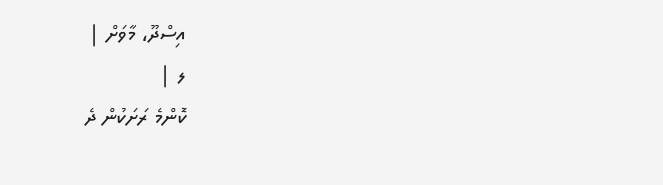އިސްދޫ، މާވަށް |
ލ |
ކޮންމެ ރަށަކުން ދެ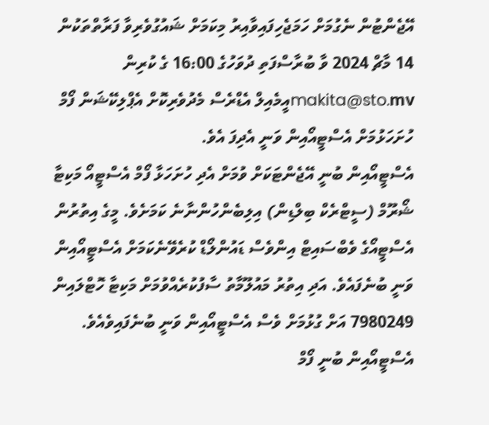އޭޖެންޓުން ނެގުމަށް ހަމަޖެހިފައިވާއިރު މިކަމަށް ޝައުގުވެރިވާ ފަރާތްތަކުން 14 މާޗް 2024 ވާ ބުރާސްފަތި ދުވަހުގެ 16:00 ގެ ކުރިން makita@sto.mvއީމެއިލް އެޑްރެސް މެދުވެރިކޮށް އެޕްލިކޭޝަން ފޯމް ހުށަހަޅުމަށް އެސްޓީއޯއިން ވަނީ އެދިފަ އެވެ.
އެސްޓީއޯއިން ބުނީ އޭޖެންޓަކަށް ވުމަށް އެދި ހުށަހަޅާ ފޯމް އެސްޓީއޯ މަކިޓާ ޝޯރޫމް (ސީޓްރެކް ބިލްޑިން) އިލިބެންހުންނާނެ ކަމަށެވެ. މީގެ އިތުރުން އެސްޓީއޯގެ ވެބްސައިޓް އިންވެސް ޑައުންލޯޑް ކުރެވޭނެކަމަށް އެސްޓީއޯއިން ވަނީ ބުނެފައެވެ. އަދި އިތުރު މައުލޫމާތު ސާފުކުރެއްވުމަށް މަކިޓާ ހޮޓްލައިން 7980249 އަށް ގުޅުމަށް ވެސް އެސްޓީއޯއިން ވަނީ ބުނެފައިވެއެވެ.
އެސްޓީއޯއިން ބުނީ ފޯމް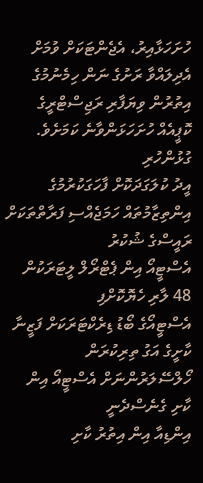ހުށަހަޅާއިރު، އެޖެންޓަކަށް ވުމަށް އެދިލައްވާ ރަށުގެ ނަން ހިމެނުމުގެ އިތުރުން ވިޔަފާރި ރަޖިސްޓްރީގެ ކޮޕީއެއް ހުށަހަޅަންވާނެ ކަމަށެވެ.
ގުޅުންހުރި
އީދު ކުލަގަދަކޮށް ފާހަގަކުރުމުގެ އިންތިޒާމުތައް ހަމަޖެއްސި ފަރާތްތަކަށް ރައީސްގެ ޝުކުރު
އެސްޓީއޯ އިން ޕެޓްރޯލް ލީޓަރަކުން 48 ލާރި ހެޔޮކޮށްފި
އެސްޓީއޯގެ ބޯޑު ޑިރެކްޓަރަކަށް ފަޒީނާ
ކާށީގެ އަގު ތިރިކުރަން ހޯލްސޭލަރުންނަށް އެސްޓީއޯ އިން ކާށި ގެނެސްދެނީ
އިންޑިއާ އިން އިތުރު ކާށި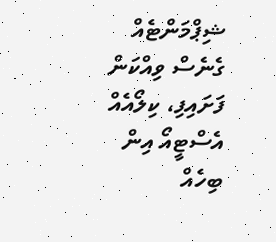ޝިޕްމަންޓެއް ގެނެސް ވިއްކަން ފަށައިފި، ކިލޯއެއް
އެސްޓީއޯ އިން ބިހެއް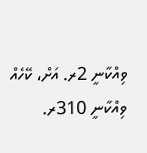ވިއްކާނީ 2ރ. އަށް، ކޭހެއް ވިއްކާނީ 310ރ.